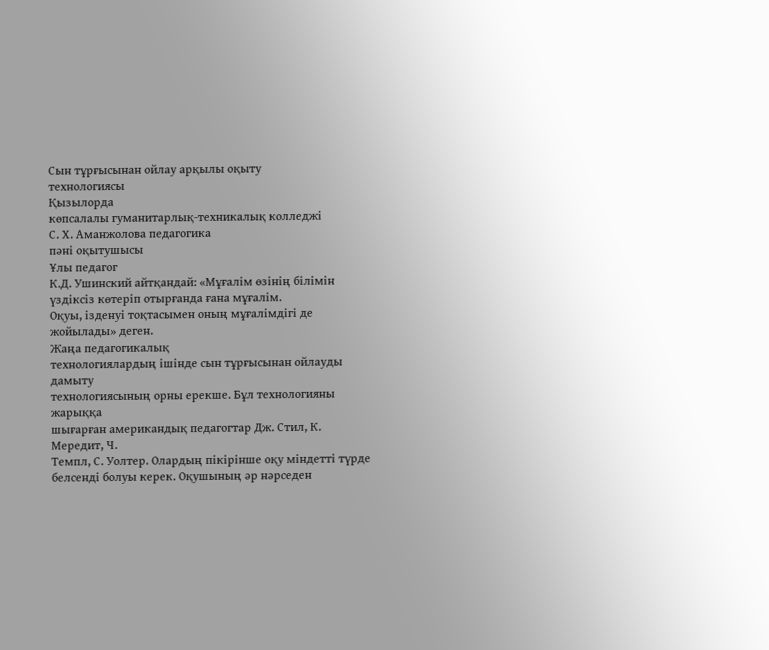Сын тұрғысынан ойлау арқылы оқыту
технологиясы
Қызылорда
көпсалалы гуманитарлық-техникалық колледжі
С. Х. Аманжолова педагогика
пәні оқытушысы
Ұлы педагог
К.Д. Ушинский айтқандай: «Мұғалім өзінің білімін
үздіксіз көтеріп отырғанда ғана мұғалім.
Оқуы, ізденуі тоқтасымен оның мұғалімдігі де
жойылады» деген.
Жаңа педагогикалық
технологиялардың ішінде сын тұрғысынан ойлауды дамыту
технологиясының орны ерекше. Бұл технологияны жарыққа
шығарған американдық педагогтар Дж. Стил, К. Мередит, Ч.
Темпл, С. Уолтер. Олардың пікірінше оқу міндетті түрде
белсенді болуы керек. Оқушының әр нәрседен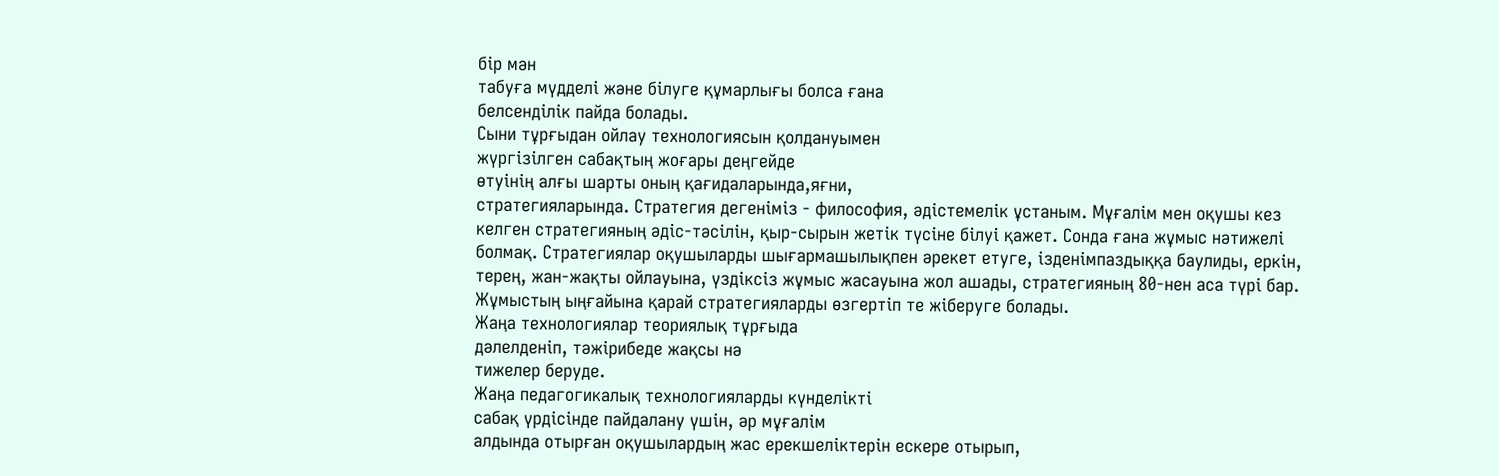бір мән
табуға мүдделі және білуге құмарлығы болса ғана
белсенділік пайда болады.
Сыни тұрғыдан ойлау технологиясын қолдануымен
жүргізілген сабақтың жоғары деңгейде
өтуінің алғы шарты оның қағидаларында,яғни,
стратегияларында. Стратегия дегеніміз - философия, әдістемелік ұстаным. Мұғалім мен оқушы кез келген стратегияның әдіс-тәсілін, қыр-сырын жетік түсіне білуі қажет. Сонда ғана жұмыс нәтижелі болмақ. Стратегиялар оқушыларды шығармашылықпен әрекет етуге, ізденімпаздыққа баулиды, еркін, терең, жан-жақты ойлауына, үздіксіз жұмыс жасауына жол ашады, стратегияның 80-нен аса түрі бар. Жұмыстың ыңғайына қарай стратегияларды өзгертіп те жіберуге болады.
Жаңа технологиялар теориялық тұрғыда
дәлелденіп, тәжірибеде жақсы нә
тижелер беруде.
Жаңа педагогикалық технологияларды күнделікті
сабақ үрдісінде пайдалану үшін, әр мұғалім
алдында отырған оқушылардың жас ерекшеліктерін ескере отырып,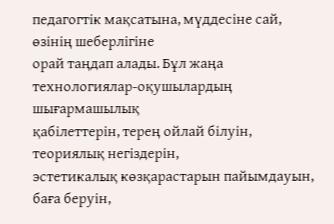педагогтік мақсатына, мүддесіне сай, өзінің шеберлігіне
орай таңдап алады. Бұл жаңа
технологиялар-оқушылардың шығармашылық
қабілеттерін, терең ойлай білуін, теориялық негіздерін,
эстетикалық көзқарастарын пайымдауын, баға беруін,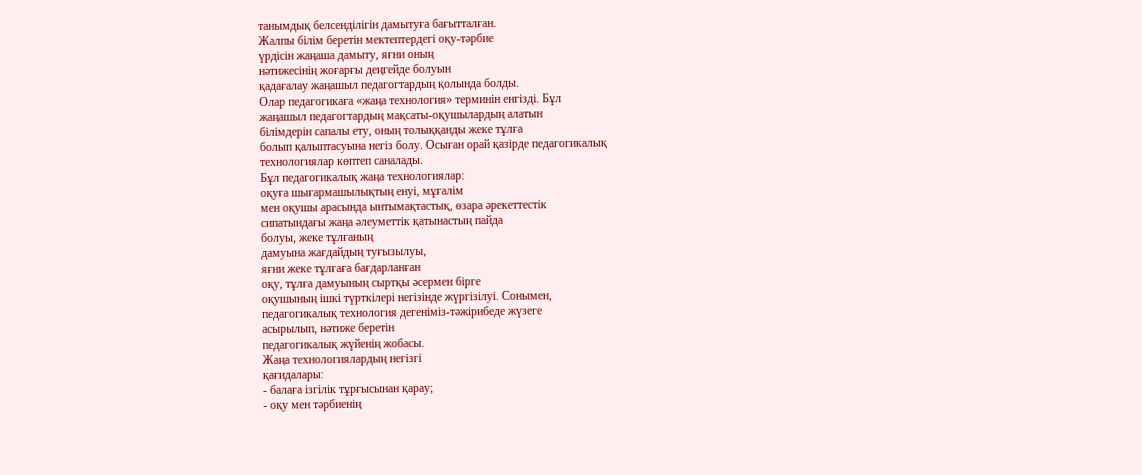танымдық белсенділігін дамытуға бағытталған.
Жалпы білім беретін мектептердегі оқу-тәрбие
үрдісін жаңаша дамыту, яғни оның
нәтижесінің жоғарғы деңгейде болуын
қадағалау жаңашыл педагогтардың қолында болды.
Олар педагогикаға «жаңа технология» терминін енгізді. Бұл
жаңашыл педагогтардың мақсаты-оқушылардың алатын
білімдерін сапалы ету, оның толыққанды жеке тұлға
болып қалыптасуына негіз болу. Осыған орай қазірде педагогикалық
технологиялар көптеп саналады.
Бұл педагогикалық жаңа технологиялар:
оқуға шығармашылықтың енуі, мұғалім
мен оқушы арасында ынтымақтастық, өзара әрекеттестік
сипатындағы жаңа әлеуметтік қатынастың пайда
болуы, жеке тұлғаның
дамуына жағдайдың туғызылуы,
яғни жеке тұлғаға бағдарланған
оқу, тұлға дамуының сыртқы әсермен бірге
оқушының ішкі түрткілері негізінде жүргізілуі. Сонымен,
педагогикалық технология дегеніміз-тәжірибеде жүзеге
асырылып, нәтиже беретін
педагогикалық жүйенің жобасы.
Жаңа технологиялардың негізгі
қағидалары:
- балаға ізгілік тұрғысынан қарау;
- оқу мен тәрбиенің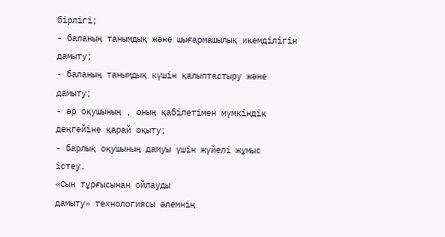бірлігі;
- баланың танымдық және шығармашылық икемділігін
дамыту;
- баланың танымдық күшін қалыптастыру және
дамыту;
- әр оқушының , оның қабілетімен мүмкіндік
деңгейіне қарай оқыту;
- барлық оқушының дамуы үшін жүйелі жұмыс
істеу.
«Сын тұрғысынан ойлауды
дамыту» технологиясы әлемнің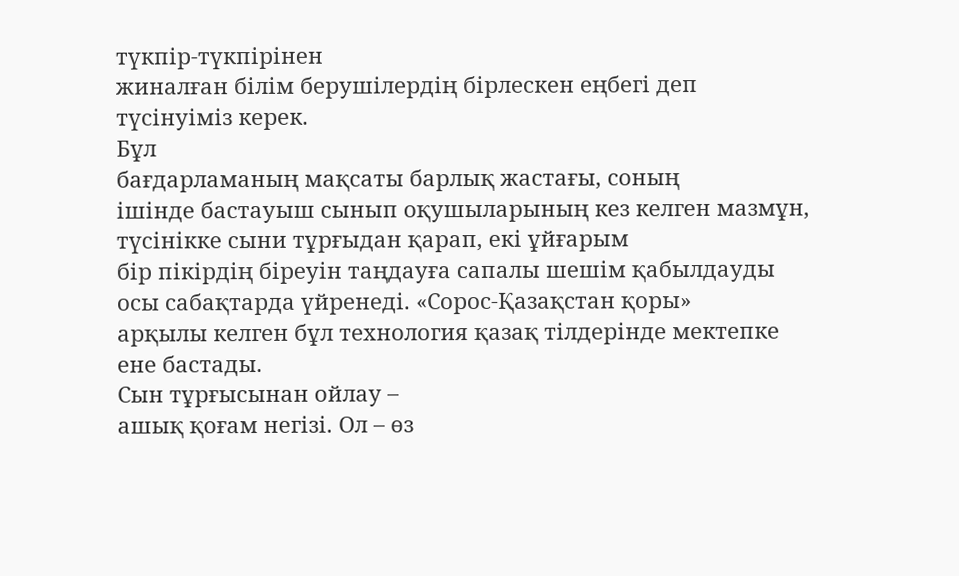түкпір-түкпірінен
жиналған білім берушілердің бірлескен еңбегі деп
түсінуіміз керек.
Бұл
бағдарламаның мақсаты барлық жастағы, соның
ішінде бастауыш сынып оқушыларының кез келген мазмұн,
түсінікке сыни тұрғыдан қарап, екі ұйғарым
бір пікірдің біреуін таңдауға сапалы шешім қабылдауды
осы сабақтарда үйренеді. «Сорос-Қазақстан қоры»
арқылы келген бұл технология қазақ тілдерінде мектепке
ене бастады.
Сын тұрғысынан ойлау –
ашық қоғам негізі. Ол – өз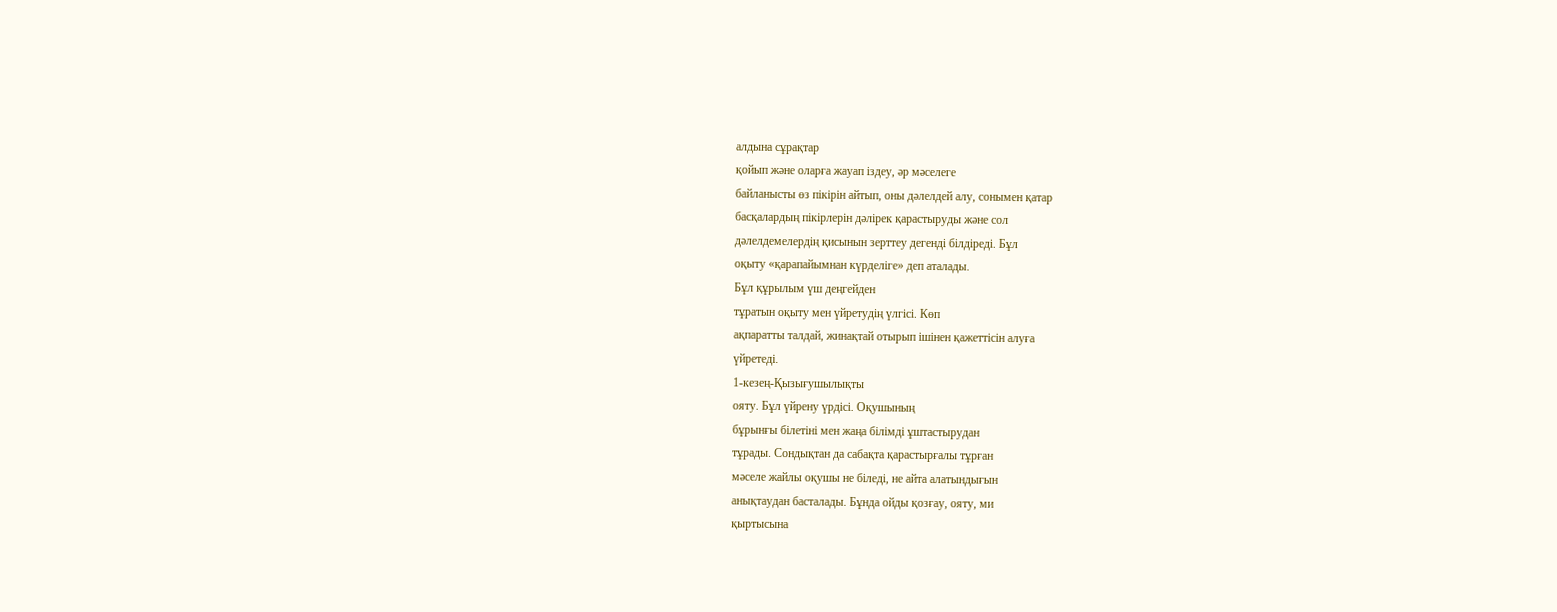алдына сұрақтар
қойып және оларға жауап іздеу, әр мәселеге
байланысты өз пікірін айтып, оны дәлелдей алу, сонымен қатар
басқалардың пікірлерін дәлірек қарастыруды және сол
дәлелдемелердің қисынын зерттеу дегенді білдіреді. Бұл
оқыту «қарапайымнан күрделіге» деп аталады.
Бұл құрылым үш деңгейден
тұратын оқыту мен үйретудің үлгісі. Көп
ақпаратты талдай, жинақтай отырып ішінен қажеттісін алуға
үйретеді.
1-кезең-Қызығушылықты
ояту. Бұл үйрену үрдісі. Оқушының
бұрынғы білетіні мен жаңа білімді ұштастырудан
тұрады. Сондықтан да сабақта қарастырғалы тұрған
мәселе жайлы оқушы не біледі, не айта алатындығын
анықтаудан басталады. Бұнда ойды қозғау, ояту, ми
қыртысына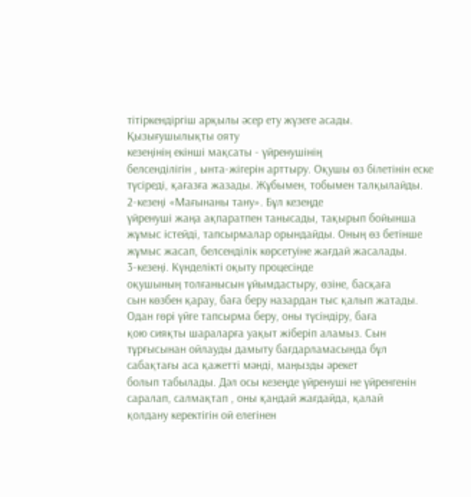тітіркендіргіш арқылы әсер ету жүзеге асады.
Қызығушылықты ояту
кезеңінің екінші мақсаты - үйренушінің
белсенділігін , ынта-жігерін арттыру. Оқушы өз білетінін еске
түсіреді, қағазға жазады. Жұбымен, тобымен талқылайды.
2-кезеңі «Мағынаны тану». Бұл кезеңде
үйренуші жаңа ақпаратпен танысады, тақырып бойынша
жұмыс істейді, тапсырмалар орындайды. Оның өз бетінше
жұмыс жасап, белсенділік көрсетуіне жағдай жасалады.
3-кезеңі. Күнделікті оқыту процесінде
оқушының толғанысын ұйымдастыру, өзіне, басқаға
сын көзбен қарау, баға беру назардан тыс қалып жатады.
Одан гөрі үйге тапсырма беру, оны түсіндіру, баға
қою сияқты шараларға уақыт жіберіп аламыз. Сын
тұрғысынан ойлауды дамыту бағдарламасында бұл
сабақтағы аса қажетті мәнді, маңызды әрекет
болып табылады. Дәл осы кезеңде үйренуші не үйренгенін
саралап, салмақтап , оны қандай жағдайда, қалай
қолдану керектігін ой елегінен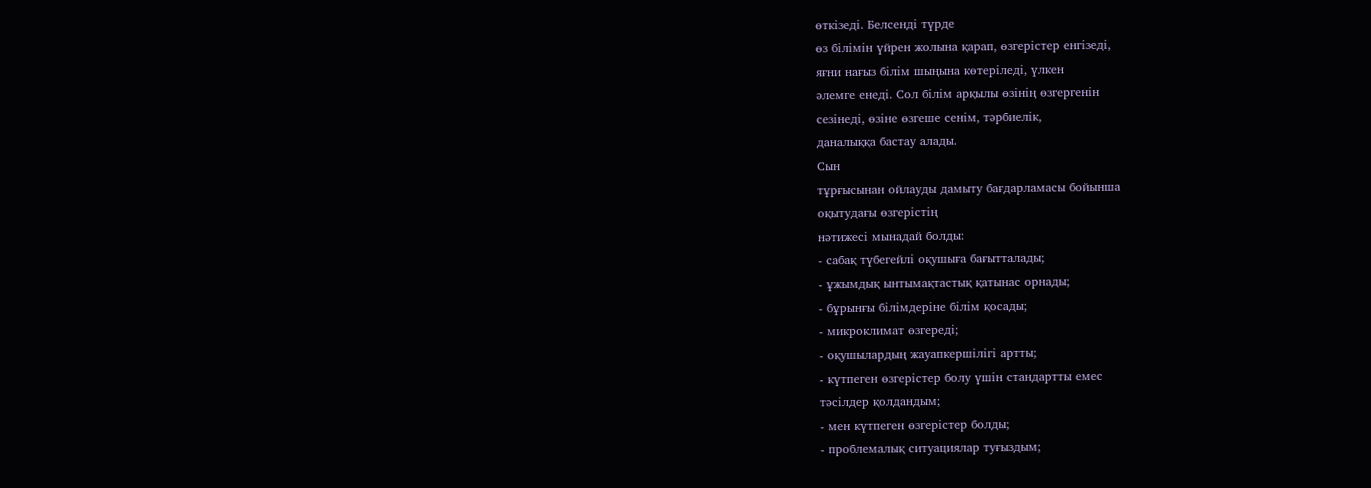өткізеді. Белсенді түрде
өз білімін үйрен жолына қарап, өзгерістер енгізеді,
яғни нағыз білім шыңына көтеріледі, үлкен
әлемге енеді. Сол білім арқылы өзінің өзгергенін
сезінеді, өзіне өзгеше сенім, тәрбиелік,
даналыққа бастау алады.
Сын
тұрғысынан ойлауды дамыту бағдарламасы бойынша
оқытудағы өзгерістің
нәтижесі мынадай болды:
- сабақ түбегейлі оқушыға бағытталады;
- ұжымдық ынтымақтастық қатынас орнады;
- бұрынғы білімдеріне білім қосады;
- микроклимат өзгереді;
- оқушылардың жауапкершілігі артты;
- күтпеген өзгерістер болу үшін стандартты емес
тәсілдер қолдандым;
- мен күтпеген өзгерістер болды;
- проблемалық ситуациялар туғыздым;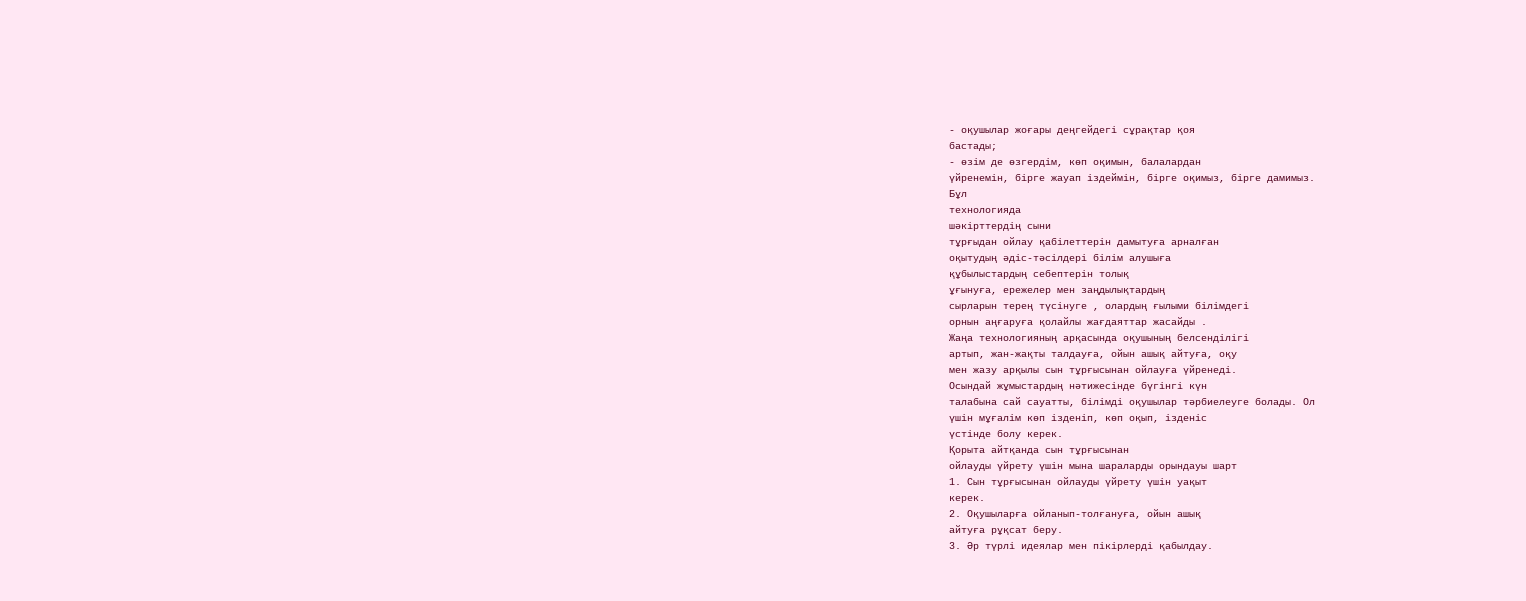- оқушылар жоғары деңгейдегі сұрақтар қоя
бастады;
- өзім де өзгердім, көп оқимын, балалардан
үйренемін, бірге жауап іздеймін, бірге оқимыз, бірге дамимыз.
Бұл
технологияда
шәкірттердің сыни
тұрғыдан ойлау қабілеттерін дамытуға арналған
оқытудың әдіс-тәсілдері білім алушыға
құбылыстардың себептерін толық
ұғынуға, ережелер мен заңдылықтардың
сырларын терең түсінуге , олардың ғылыми білімдегі
орнын аңғаруға қолайлы жағдаяттар жасайды .
Жаңа технологияның арқасында оқушының белсенділігі
артып, жан-жақты талдауға, ойын ашық айтуға, оқу
мен жазу арқылы сын тұрғысынан ойлауға үйренеді.
Осындай жұмыстардың нәтижесінде бүгінгі күн
талабына сай сауатты, білімді оқушылар тәрбиелеуге болады. Ол
үшін мұғалім көп ізденіп, көп оқып, ізденіс
үстінде болу керек.
Қорыта айтқанда сын тұрғысынан
ойлауды үйрету үшін мына шараларды орындауы шарт
1. Сын тұрғысынан ойлауды үйрету үшін уақыт
керек.
2. Оқушыларға ойланып-толғануға, ойын ашық
айтуға рұқсат беру.
3. Әр түрлі идеялар мен пікірлерді қабылдау.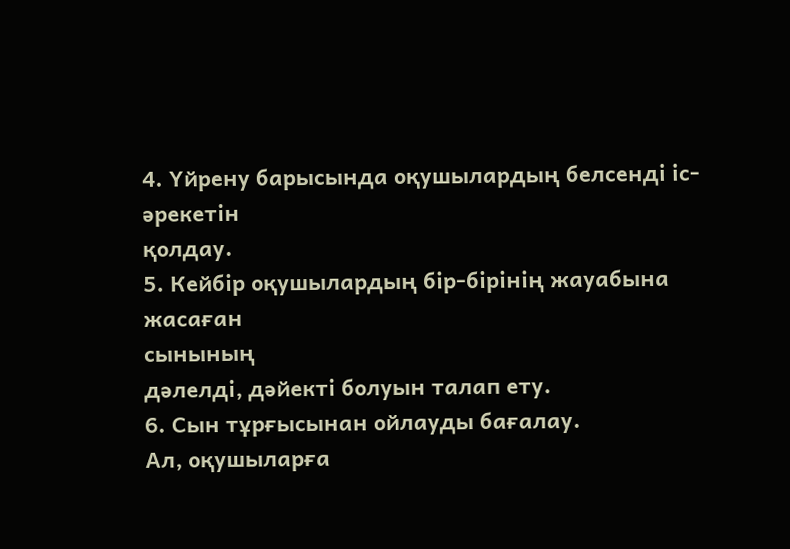4. Үйрену барысында оқушылардың белсенді іс-әрекетін
қолдау.
5. Кейбір оқушылардың бір-бірінің жауабына жасаған
сынының
дәлелді, дәйекті болуын талап ету.
6. Сын тұрғысынан ойлауды бағалау.
Ал, оқушыларға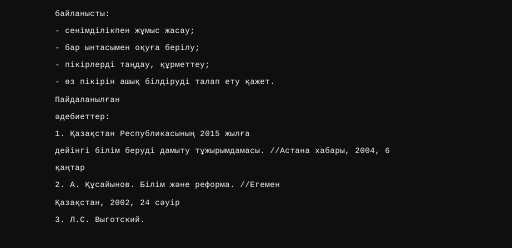байланысты:
- сенімділікпен жұмыс жасау;
- бар ынтасымен оқуға берілу;
- пікірлерді таңдау, құрметтеу;
- өз пікірін ашық білдіруді талап ету қажет.
Пайдаланылған
әдебиеттер:
1. Қазақстан Республикасының 2015 жылға
дейінгі білім беруді дамыту тұжырымдамасы. //Астана хабары, 2004, 6
қаңтар
2. А. Құсайынов. Білім және реформа. //Егемен
Қазақстан, 2002, 24 сәуір
3. Л.С. Выготский.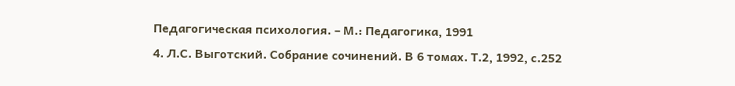Педагогическая психология. – М.: Педагогика, 1991
4. Л.С. Выготский. Собрание сочинений. В 6 томах. Т.2, 1992, с.252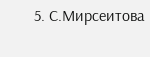5. С.Мирсеитова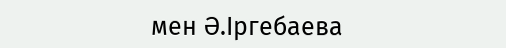мен Ә.Іргебаева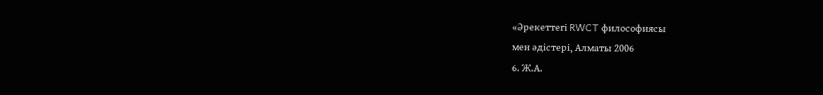«Әрекеттегі RWCT философиясы
мен әдістері, Алматы 2006
6. Ж.А.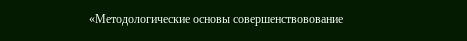«Методологические основы совершенствовование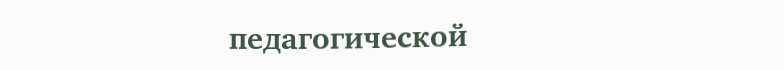педагогической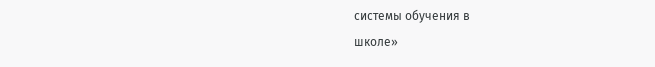системы обучения в
школе»